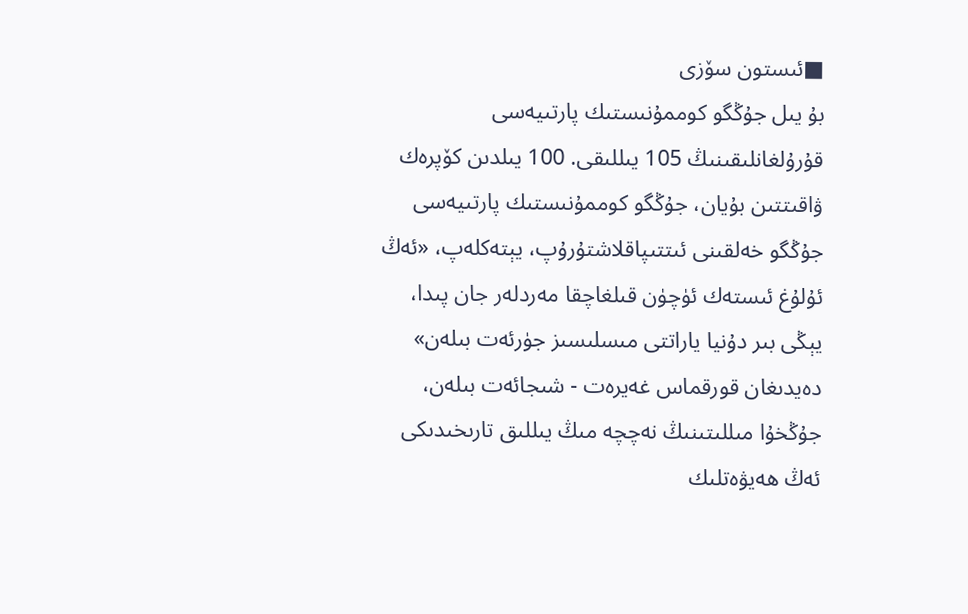■ئىستون سۆزى
بۇ يىل جۇڭگو كوممۇنىستىك پارتىيەسى قۇرۇلغانلىقىنىڭ 105 يىللىقى. 100 يىلدىن كۆپرەك ۋاقىتتىن بۇيان، جۇڭگو كوممۇنىستىك پارتىيەسى جۇڭگو خەلقىنى ئىتتىپاقلاشتۇرۇپ، يېتەكلەپ، «ئەڭ ئۇلۇغ ئىستەك ئۈچۈن قىلغاچقا مەردلەر جان پىدا، يېڭى بىر دۇنيا ياراتتى مىسلىسىز جۈرئەت بىلەن» دەيدىغان قورقماس غەيرەت - شىجائەت بىلەن، جۇڭخۇا مىللىتىنىڭ نەچچە مىڭ يىللىق تارىخىدىكى ئەڭ ھەيۋەتلىك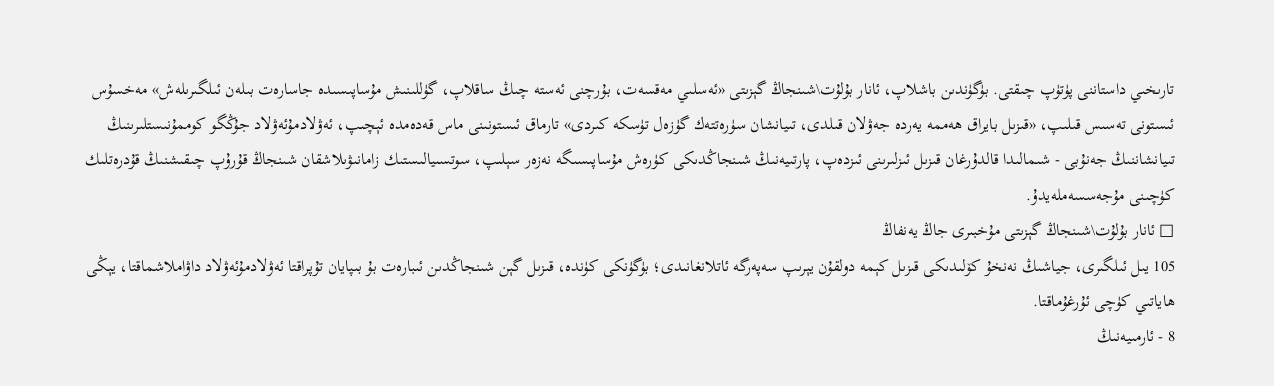تارىخىي داستاننى پۈتۈپ چىقتى. بۈگۈندىن باشلاپ، ئانار بۇلۇت\شىنجاڭ گېزىتى «ئەسلىي مەقسەت، بۇرچنى ئەستە چىڭ ساقلاپ، گۈللىنىش مۇساپىسىدە جاسارەت بىلەن ئىلگىرىلەش» مەخسۇس ئىستونى تەسىس قىلىپ، «قىزىل بايراق ھەممە يەردە جەۋلان قىلدى، تىيانشان سۈرەتتەك گۈزەل تۈسكە كىردى» تارماق ئىستونىنى ماس قەدەمدە ئېچىپ، ئەۋلادمۇئەۋلاد جۇڭگو كوممۇنىستلىرىنىڭ تىيانشاننىڭ جەنۇبى - شىمالىدا قالدۇرغان قىزىل ئىزلىرىنى ئىزدەپ، پارتىيەنىڭ شىنجاڭدىكى كۈرەش مۇساپىسىگە نەزەر سېلىپ، سوتسىيالىستىك زامانىۋىلاشقان شىنجاڭ قۇرۇپ چىقىشنىڭ قۇدرەتلىك كۈچىنى مۇجەسسەملەيدۇ.
□ ئانار بۇلۇت\شىنجاڭ گېزىتى مۇخبىرى جاڭ يەنفاڭ
105 يىل ئىلگىرى، جياشىڭ نەنخۇ كۆلىدىكى قىزىل كېمە دولقۇن يېرىپ سەپەرگە ئاتلانغانىدى؛ بۈگۈنكى كۈندە، قىزىل گېن شىنجاڭدىن ئىبارەت بۇ بىپايان تۇپراقتا ئەۋلادمۇئەۋلاد داۋاملاشماقتا، يېڭى ھاياتىي كۈچى ئۇرغۇماقتا.
8 - ئارمىيەنىڭ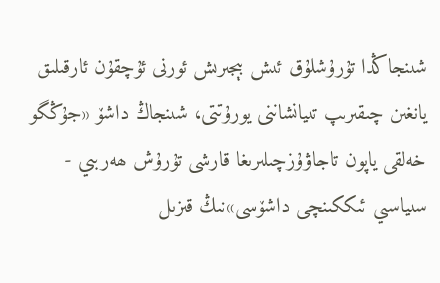شىنجاڭدا تۇرۇشلۇق ئىش بېجىرىش ئورنى ئۇچقۇن ئارقىلىق يانغىن چىقىرىپ تىيانشاننى يورۇتتى، شىنجاڭ داشۆ «جۇڭگو خەلقى ياپون تاجاۋۇزچىلىرىغا قارشى تۇرۇش ھەربىي - سىياسىي ئىككىنچى داشۆسى»نىڭ قىزىل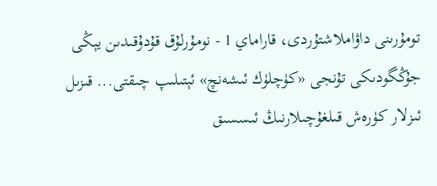تومۇرىنى داۋاملاشتۇردى، قاراماي 1 - نومۇرلۇق قۇدۇقىدىن يېڭى جۇڭگودىكى تۇنجى «كۈچلۈك ئىشەنچ» ئېتىلىپ چىقتى... قىزىل ئىزلار كۈرەش قىلغۇچىلارنىڭ ئىسسىق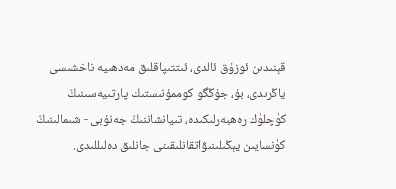قېنىدىن ئوزۇق ئالدى، ئىتتىپاقلىق مەدھىيە ناخشىسى ياڭرىدى، بۇ، جۇڭگو كوممۇنىستىك پارتىيەسىنىڭ كۈچلۈك رەھبەرلىكىدە، تىيانشاننىڭ جەنۇبى - شىمالىنىڭ كۈنسايىن يېڭىلىنىۋاتقانلىقىنى جانلىق دەلىللىدى.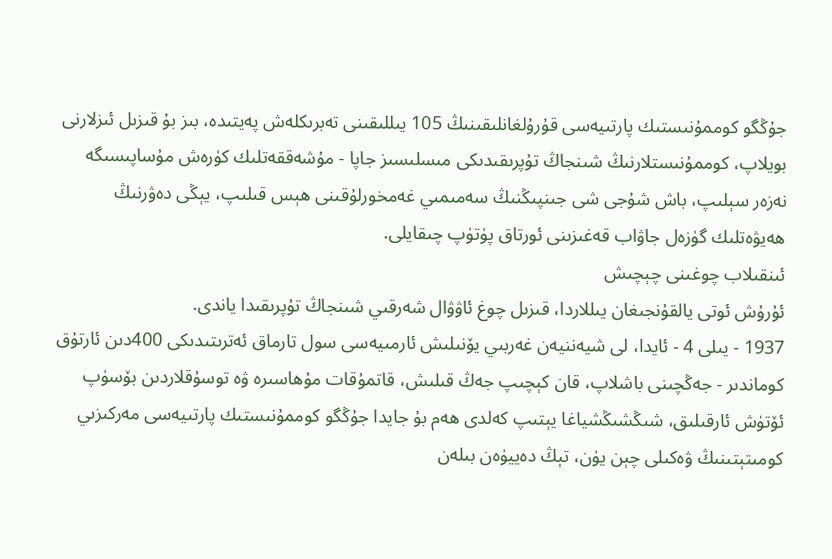جۇڭگو كوممۇنىستىك پارتىيەسى قۇرۇلغانلىقىنىڭ 105 يىللىقىنى تەبرىكلەش پەيتىدە، بىز بۇ قىزىل ئىزلارنى بويلاپ، كوممۇنىستلارنىڭ شىنجاڭ تۇپرىقىدىكى مىسلىسىز جاپا - مۇشەققەتلىك كۈرەش مۇساپىسىگە نەزەر سېلىپ، باش شۇجى شى جىنپىڭنىڭ سەمىمىي غەمخورلۇقىنى ھېس قىلىپ، يېڭى دەۋرنىڭ ھەيۋەتلىك گۈزەل جاۋاب قەغىزىنى ئورتاق پۈتۈپ چىقايلى.
ئىنقىلاب چوغىنى چېچىش
ئۇرۇش ئوتى يالقۇنجىغان يىللاردا، قىزىل چوغ ئاۋۋال شەرقىي شىنجاڭ تۇپرىقىدا ياندى.
1937 - يىلى 4 - ئايدا، لى شيەننيەن غەربىي يۆنىلىش ئارمىيەسى سول تارماق ئەترىتىدىكى 400دىن ئارتۇق كوماندىر - جەڭچىنى باشلاپ، قان كېچىپ جەڭ قىلىش، قاتمۇقات مۇھاسىرە ۋە توسۇقلاردىن بۆسۈپ ئۆتۈش ئارقىلىق، شىڭشىڭشياغا يېتىپ كەلدى ھەم بۇ جايدا جۇڭگو كوممۇنىستىك پارتىيەسى مەركىزىي كومىتېتىنىڭ ۋەكىلى چېن يۈن، تېڭ دەييۈەن بىلەن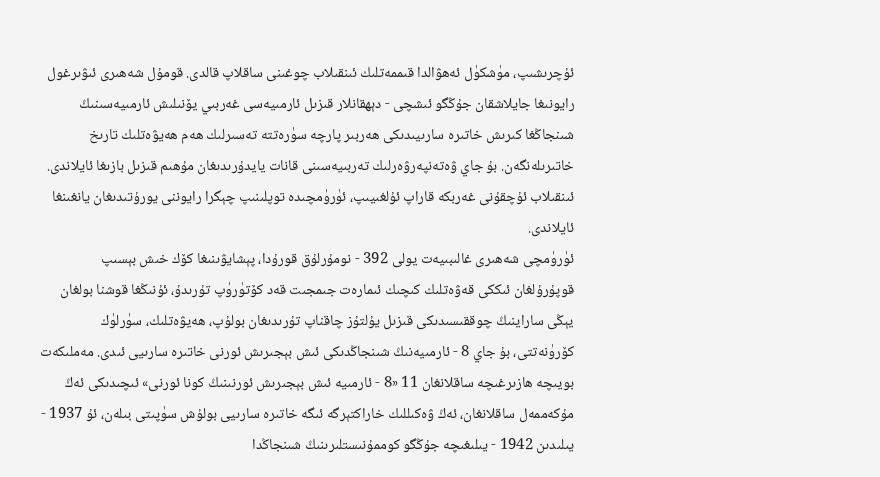ئۇچرىشىپ، مۈشكۈل ئەھۋالدا قىممەتلىك ئىنقىلاب چوغىنى ساقلاپ قالدى. قومۇل شەھىرى ئىۋىرغول رايونىغا جايلاشقان جۇڭگو ئىشچى - دېھقانلار قىزىل ئارمىيەسى غەربىي يۆنىلىش ئارمىيەسىنىڭ شىنجاڭغا كىرىش خاتىرە سارىيىدىكى ھەربىر پارچە سۈرەتتە تەسىرلىك ھەم ھەيۋەتلىك تارىخ خاتىرىلەنگەن. بۇ جاي ۋەتەنپەرۋەرلىك تەربىيەسىنى قانات يايدۇرىدىغان مۇھىم قىزىل بازىغا ئايلاندى.
ئىنقىلاب ئۇچقۇنى غەربكە قاراپ ئۇلغىيىپ، ئۈرۈمچىدە توپلىنىپ چېگرا رايوننى يورۇتىدىغان يانغىنغا ئايلاندى.
ئۈرۈمچى شەھىرى غالىبىيەت يولى 392 - نومۇرلۇق قورۇدا، پېشايۋىنىغا كۆك خىش بېسىپ قوپۇرۇلغان ئىككى قەۋەتلىك كىچىك ئىمارەت جىمجىت قەد كۆتۈرۈپ تۇرىدۇ، ئۇنىڭغا قوشنا بولغان يېڭى ساراينىڭ چوققىسىدىكى قىزىل يۇلتۇز چاقناپ تۇرىدىغان بولۇپ، ھەيۋەتلىك، سۈرلۈك كۆرۈنەتتى، بۇ جاي 8 - ئارمىيەنىڭ شىنجاڭدىكى ئىش بېجىرىش ئورنى خاتىرە سارىيى ئىدى. مەملىكەت بويىچە ھازىرغىچە ساقلانغان 11 «8 - ئارمىيە ئىش بېجىرىش ئورنىنىڭ كونا ئورنى» ئىچىدىكى ئەڭ مۇكەممەل ساقلانغان، ئەڭ ۋەكىللىك خاراكتېرگە ئىگە خاتىرە سارىيى بولۇش سۈپىتى بىلەن، ئۇ 1937 - يىلىدىن 1942 - يىلىغىچە جۇڭگو كوممۇنىستلىرىنىڭ شىنجاڭدا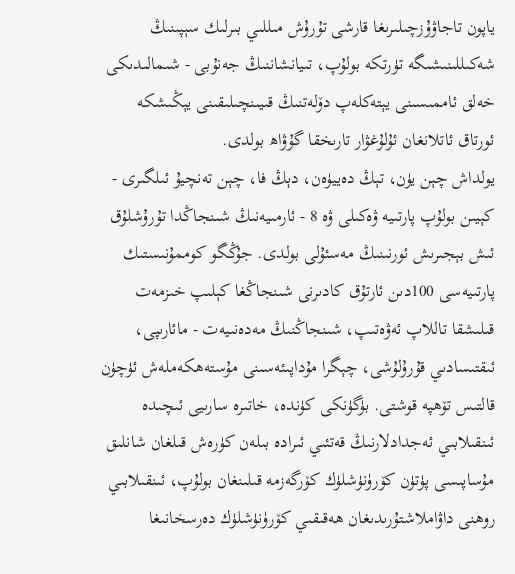ياپون تاجاۋۇزچىلىرىغا قارشى تۇرۇش مىللىي بىرلىك سېپىنىڭ شەكىللىنىشىگە تۈرتكە بولۇپ، تىيانشاننىڭ جەنۇبى - شىمالىدىكى خەلق ئاممىسىنى يېتەكلەپ دۆلەتنىڭ قىيىنچىلىقىنى يېڭىشكە ئورتاق ئاتلانغان ئۇلۇغۋار تارىخقا گۇۋاھ بولدى.
يولداش چېن يۈن، تېڭ دەييۈەن، دېڭ فا، چېن تەنچيۇ ئىلگىرى - كېيىن بولۇپ پارتىيە ۋەكىلى ۋە 8 - ئارمىيەنىڭ شىنجاڭدا تۇرۇشلۇق ئىش بېجىرىش ئورنىنىڭ مەسئۇلى بولدى. جۇڭگو كوممۇنىستىك پارتىيەسى 100دىن ئارتۇق كادىرنى شىنجاڭغا كېلىپ خىزمەت قىلىشقا تاللاپ ئەۋەتىپ، شىنجاڭنىڭ مەدەنىيەت - مائارىپى، ئىقتىسادىي قۇرۇلۇشى، چېگرا مۇداپىئەسىنى مۇستەھكەملەش ئۈچۈن قالتىس تۆھپە قوشتى. بۈگۈنكى كۈندە، خاتىرە سارىيى ئىچىدە ئىنقىلابىي ئەجدادلارنىڭ قەتئىي ئىرادە بىلەن كۈرەش قىلغان شانلىق مۇساپىسى پۈتۈن كۆرۈنۈشلۈك كۆرگەزمە قىلىنغان بولۇپ، ئىنقىلابىي روھنى داۋاملاشتۇرىدىغان ھەقىقىي كۆرۈنۈشلۈك دەرسخانىغا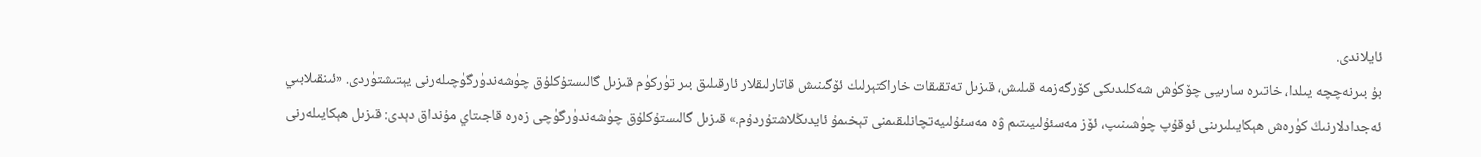ئايلاندى.
بۇ بىرنەچچە يىلدا، خاتىرە سارىيى چۆكۈش شەكلىدىكى كۆرگەزمە قىلىش، قىزىل تەتقىقات خاراكتېرلىك ئۆگىنىش قاتارلىقلار ئارقىلىق بىر تۈركۈم قىزىل گالىستۇكلۇق چۈشەندۈرگۈچىلەرنى يېتىشتۈردى. «ئىنقىلابىي ئەجدادلارنىڭ كۈرەش ھېكايىلىرىنى ئوقۇپ چۈشىنىپ، ئۆز مەسئۇلىيىتىم ۋە مەسئۇلىيەتچانلىقىمنى تېخىمۇ ئايدىڭلاشتۇردۇم.» قىزىل گالىستۇكلۇق چۈشەندۈرگۈچى زەرە قاجىتاي مۇنداق دېدى: قىزىل ھېكايىلەرنى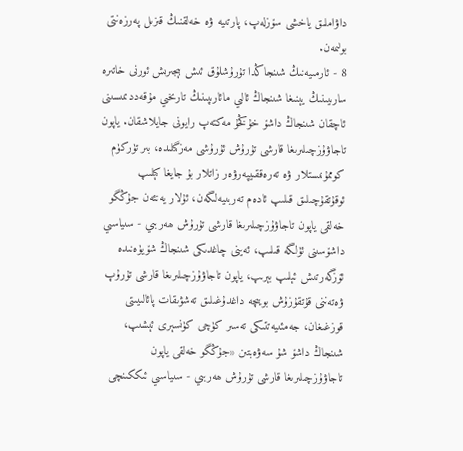داۋاملىق ياخشى سۆزلەپ، پارتىيە ۋە خەلقنىڭ قىزىل پەرزەنتى بولىمەن.
8 - ئارمىيەنىڭ شىنجاڭدا تۇرۇشلۇق ئىش بېجىرىش ئورنى خاتىرە سارىيىنىڭ يېنىغا شىنجاڭ ئالىي مائارىپىنىڭ تارىخىي مۇقەددىمىسىنى ئاچقان شىنجاڭ داشۆ خۇڭخۇ مەكتەپ رايونى جايلاشقان. ياپون تاجاۋۇزچىلىرىغا قارشى تۇرۇش ئۇرۇشى مەزگىلىدە، بىر تۈركۈم كوممۇنىستلار ۋە تەرەققىيپەرۋەر زاتلار بۇ جايغا كېلىپ ئوقۇتقۇچىلىق قىلىپ ئادەم تەربىيەلىگەن، ئۇلار يەنئەن جۇڭگو خەلقى ياپون تاجاۋۇزچىلىرىغا قارشى تۇرۇش ھەربىي - سىياسىي داشۆسىنى ئۈلگە قىلىپ، ئەينى چاغدىكى شىنجاڭ شۆيۈەنىدە ئۆزگەرتىش ئېلىپ بېرىپ، ياپون تاجاۋۇزچىلىرىغا قارشى تۇرۇپ ۋەتەننى قۇتقۇزۇش بويىچە داغدۇغىلىق تەشۋىقات پائالىيىتى قوزغىغان، جەمئىيەتتىكى تەسىر كۈچى كۈنسېرى ئېشىپ، شىنجاڭ داشۆ شۇ سەۋەبتىن «جۇڭگو خەلقى ياپون تاجاۋۇزچىلىرىغا قارشى تۇرۇش ھەربىي - سىياسىي ئىككىنچى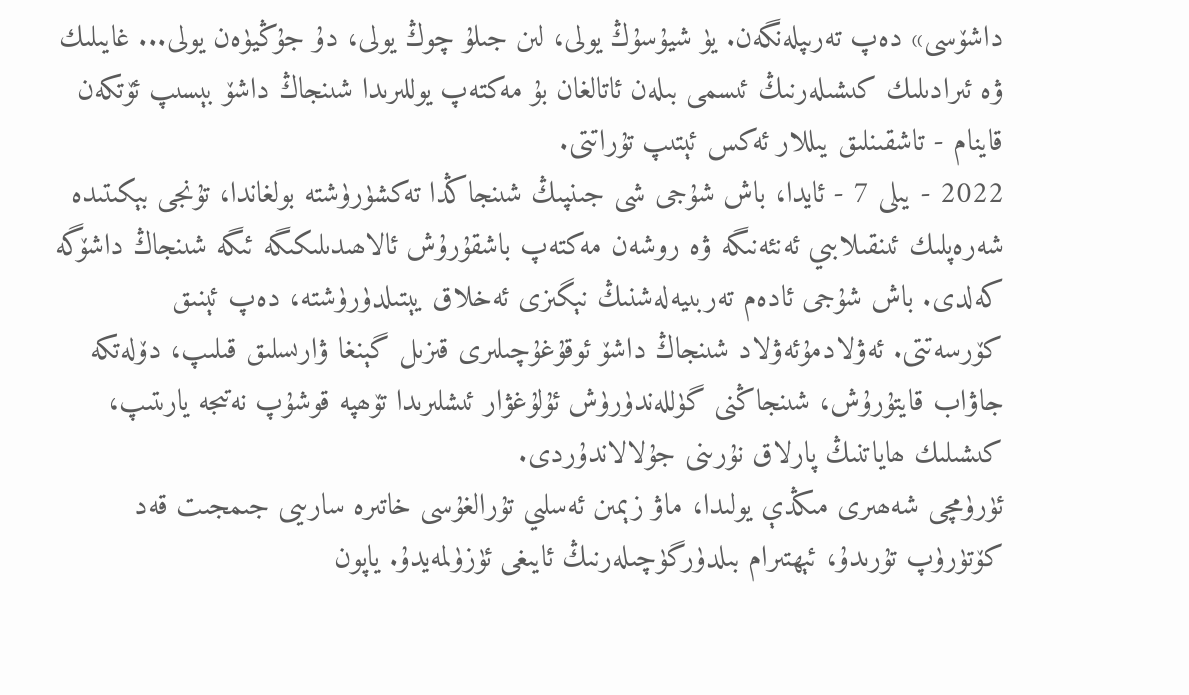داشۆسى» دەپ تەرىپلەنگەن. يۈ شيۇسۇڭ يولى، لىن جىلۇ چوڭ يولى، دۇ جۇڭيۈەن يولى... غايىلىك ۋە ئىرادىلىك كىشىلەرنىڭ ئىسمى بىلەن ئاتالغان بۇ مەكتەپ يوللىرىدا شىنجاڭ داشۆ بېسىپ ئۆتكەن قاينام - تاشقىنلىق يىللار ئەكس ئېتىپ تۇراتتى.
2022 - يىلى 7 - ئايدا، باش شۇجى شى جىنپىڭ شىنجاڭدا تەكشۈرۈشتە بولغاندا، تۇنجى بېكىتىدە شەرەپلىك ئىنقىلابىي ئەنئەنىگە ۋە روشەن مەكتەپ باشقۇرۇش ئالاھىدىلىكىگە ئىگە شىنجاڭ داشۆگە كەلدى. باش شۇجى ئادەم تەربىيەلەشنىڭ نېگىزى ئەخلاق يېتىلدۈرۈشتە، دەپ ئېنىق كۆرسەتتى. ئەۋلادمۇئەۋلاد شىنجاڭ داشۆ ئوقۇغۇچىلىرى قىزىل گېنغا ۋارىسلىق قىلىپ، دۆلەتكە جاۋاب قايتۇرۇش، شىنجاڭنى گۈللەندۈرۈش ئۇلۇغۋار ئىشلىرىدا تۆھپە قوشۇپ نەتىجە يارىتىپ، كىشىلىك ھاياتنىڭ پارلاق نۇرىنى جۇلالاندۇردى.
ئۈرۈمچى شەھىرى مىڭدې يولىدا، ماۋ زېمىن ئەسلىي تۇرالغۇسى خاتىرە سارىيى جىمجىت قەد كۆتۈرۈپ تۇرىدۇ، ئېھتىرام بىلدۈرگۈچىلەرنىڭ ئايىغى ئۈزۈلمەيدۇ. ياپون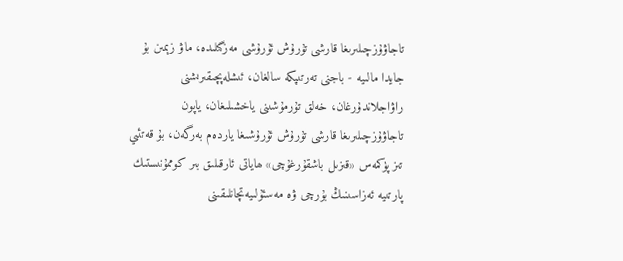تاجاۋۇزچىلىرىغا قارشى تۇرۇش ئۇرۇشى مەزگىلىدە، ماۋ زېمىن بۇ جايدا مالىيە - باجنى تەرتىپكە سالغان، ئىشلەپچىقىرىشنى راۋاجلاندۇرغان، خەلق تۇرمۇشىنى ياخشىلىغان، ياپون تاجاۋۇزچىلىرىغا قارشى تۇرۇش ئۇرۇشىغا ياردەم بەرگەن، بۇ قەتئىي تىز پۈكمەس «قىزىل باشقۇرغۇچى» ھاياتى ئارقىلىق بىر كوممۇنىستىك پارتىيە ئەزاسىنىڭ بۇرچى ۋە مەسئۇلىيەتچانلىقىنى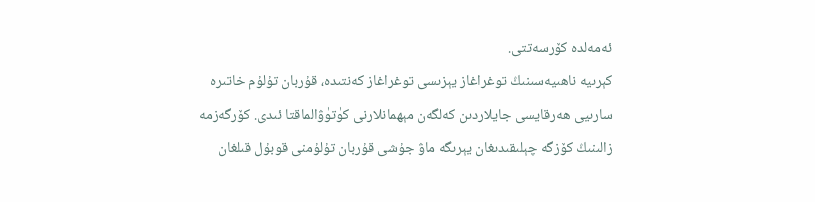ئەمەلدە كۆرسەتتى.
كېرىيە ناھىيەسىنىڭ توغراغاز يېزىسى توغراغاز كەنتىدە، قۇربان تۇلۇم خاتىرە سارىيى ھەرقايسى جايلاردىن كەلگەن مېھمانلارنى كۈتۈۋالماقتا ئىدى. كۆرگەزمە زالىنىڭ كۆزگە چېلىقىدىغان يېرىگە ماۋ جۇشى قۇربان تۇلۇمنى قوبۇل قىلغان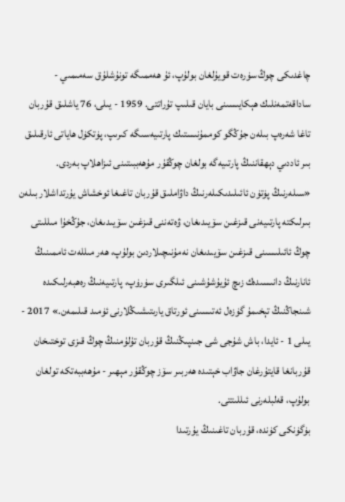چاغدىكى چوڭ سۈرەت قويۇلغان بولۇپ، ئۇ ھەممىگە تونۇشلۇق سەمىمىي - ساداقەتمەنلىك ھېكايىسىنى بايان قىلىپ تۇراتتى. 1959 - يىلى، 76 ياشلىق قۇربان تاغا شەرەپ بىلەن جۇڭگو كوممۇنىستىك پارتىيەسىگە كىرىپ، پۈتكۈل ھاياتى ئارقىلىق بىر ئاددىي دېھقاننىڭ پارتىيەگە بولغان چوڭقۇر مۇھەببىتىنى ئىزاھلاپ بەردى.
«سىلەرنىڭ پۈتۈن ئائىلىدىكىلەرنىڭ داۋاملىق قۇربان تاغىغا ئوخشاش يۇرتداشلار بىلەن بىرلىكتە پارتىيەنى قىزغىن سۆيىدىغان، ۋەتەننى قىزغىن سۆيىدىغان، جۇڭخۇا مىللىتى چوڭ ئائىلىسىنى قىزغىن سۆيىدىغان نەمۇنىچىلاردىن بولۇپ، ھەر مىللەت ئاممىنىڭ ئانارنىڭ دانىسىدەك زىچ ئۇيۇشۇشىنى ئىلگىرى سۈرۈپ، پارتىيەنىڭ رەھبەرلىكىدە شىنجاڭنىڭ تېخىمۇ گۈزەل ئەتىسىنى ئورتاق يارىتىشىڭلارنى ئۈمىد قىلىمەن.» 2017 - يىلى 1 - ئايدا، باش شۇجى شى جىنپىڭنىڭ قۇربان تۇلۇمنىڭ چوڭ قىزى توختىخان قۇربانغا قايتۇرغان جاۋاب خېتىدە ھەربىر سۆز چوڭقۇر مېھىر - مۇھەببەتكە تولغان بولۇپ، قەلبلەرنى ئىللىتتى.
بۈگۈنكى كۈندە، قۇربان تاغىنىڭ يۇرتىدا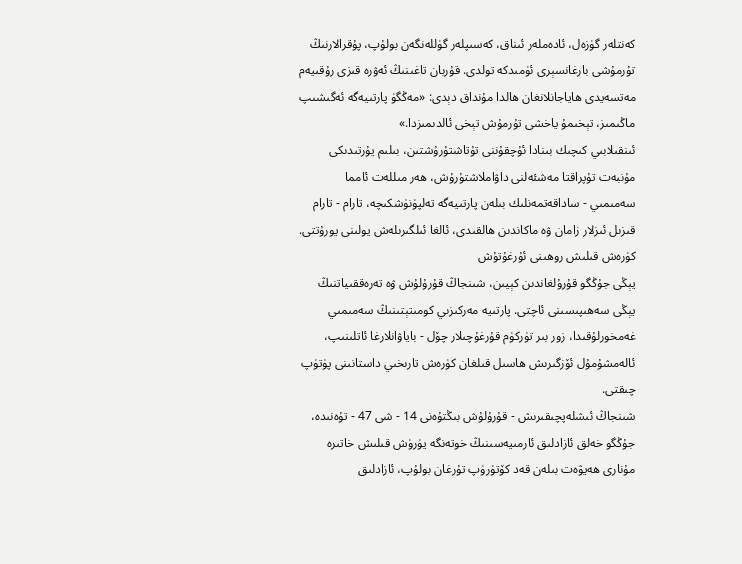كەنتلەر گۈزەل، ئادەملەر ئىناق، كەسىپلەر گۈللەنگەن بولۇپ، پۇقرالارنىڭ تۇرمۇشى بارغانسېرى ئۈمىدكە تولدى. قۇربان تاغىنىڭ ئەۋرە قىزى رۇقىيەم مەتسەيدى ھاياجانلانغان ھالدا مۇنداق دېدى: «مەڭگۈ پارتىيەگە ئەگىشىپ ماڭىمىز، تېخىمۇ ياخشى تۇرمۇش تېخى ئالدىمىزدا.»
ئىنقىلابىي كىچىك بىنادا ئۇچقۇننى تۇتاشتۇرۇشتىن، بىلىم يۇرتىدىكى مۇنبەت تۇپراقتا مەشئەلنى داۋاملاشتۇرۇش، ھەر مىللەت ئامما سەمىمىي - ساداقەتمەنلىك بىلەن پارتىيەگە تەلپۈنۈشكىچە، تارام - تارام قىزىل ئىزلار زامان ۋە ماكاندىن ھالقىدى، ئالغا ئىلگىرىلەش يولىنى يورۇتتى.
كۈرەش قىلىش روھىنى ئۇرغۇتۇش
يېڭى جۇڭگو قۇرۇلغاندىن كېيىن، شىنجاڭ قۇرۇلۇش ۋە تەرەققىياتنىڭ يېڭى سەھىپىسىنى ئاچتى. پارتىيە مەركىزىي كومىتېتىنىڭ سەمىمىي غەمخورلۇقىدا، زور بىر تۈركۈم قۇرغۇچىلار چۆل - باياۋانلارغا ئاتلىنىپ، ئالەمشۇمۇل ئۆزگىرىش ھاسىل قىلغان كۈرەش تارىخىي داستانىنى پۈتۈپ چىقتى.
شىنجاڭ ئىشلەپچىقىرىش - قۇرۇلۇش بىڭتۇەنى 14 - شى 47 - تۇەنىدە، جۇڭگو خەلق ئازادلىق ئارمىيەسىنىڭ خوتەنگە يۈرۈش قىلىش خاتىرە مۇنارى ھەيۋەت بىلەن قەد كۆتۈرۈپ تۇرغان بولۇپ، ئازادلىق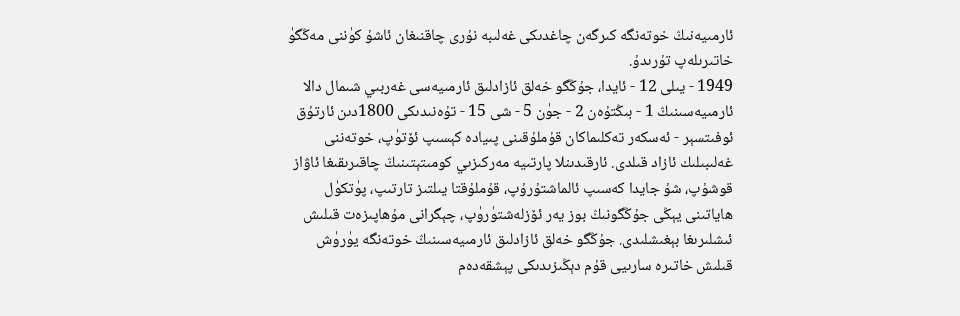ئارمىيەنىڭ خوتەنگە كىرگەن چاغدىكى غەلىبە نۇرى چاقنىغان ئاشۇ كۈننى مەڭگۈ خاتىرىلەپ تۇرىدۇ.
1949 - يىلى 12 - ئايدا، جۇڭگو خەلق ئازادلىق ئارمىيەسى غەربىي شىمال دالا ئارمىيەسىنىڭ 1 - بىڭتۇەن 2 - جۈن 5 - شى 15 - تۇەنىدىكى 1800دىن ئارتۇق ئوفىتسېر - ئەسكەر تەكلىماكان قۇملۇقىنى پىيادە كېسىپ ئۆتۈپ، خوتەننى غەلىبىلىك ئازاد قىلدى. ئارقىدىنلا پارتىيە مەركىزىي كومىتېتىنىڭ چاقىرىقىغا ئاۋاز قوشۇپ، شۇ جايدا كەسىپ ئالماشتۇرۇپ، قۇملۇقتا يىلتىز تارتىپ، پۈتكۈل ھاياتىنى يېڭى جۇڭگونىڭ بوز يەر ئۆزلەشتۈرۈپ، چېگرانى مۇھاپىزەت قىلىش ئىشلىرىغا بېغىشلىدى. جۇڭگو خەلق ئازادلىق ئارمىيەسىنىڭ خوتەنگە يۈرۈش قىلىش خاتىرە سارىيى قۇم دېڭىزىدىكى پېشقەدەم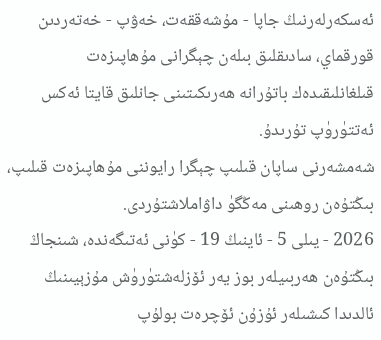ئەسكەرلەرنىڭ جاپا - مۇشەققەت، خەۋپ - خەتەردىن قورقماي، سادىقلىق بىلەن چېگرانى مۇھاپىزەت قىلغانلىقىدەك باتۇرانە ھەرىكىتىنى جانلىق قايتا ئەكس ئەتتۈرۈپ تۇرىدۇ.
شەمشەرنى ساپان قىلىپ چېگرا رايوننى مۇھاپىزەت قىلىپ، بىڭتۇەن روھىنى مەڭگۈ داۋاملاشتۇردى.
2026 - يىلى 5 - ئاينىڭ 19 - كۈنى ئەتىگەندە، شىنجاڭ بىڭتۇەن ھەربىيلەر بوز يەر ئۆزلەشتۈرۈش مۇزېيىنىڭ ئالدىدا كىشىلەر ئۇزۇن ئۆچرەت بولۇپ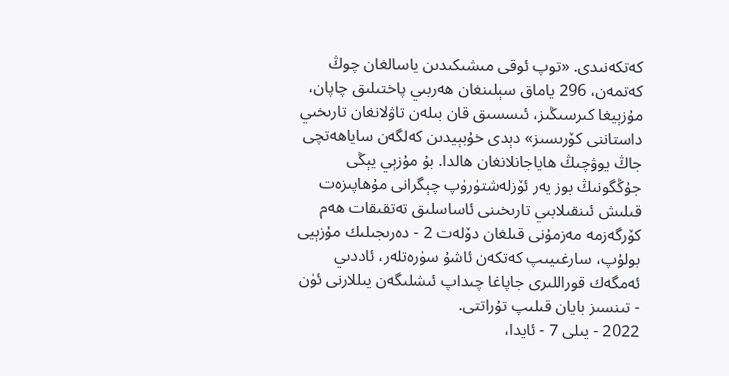كەتكەنىدى. «توپ ئوقى مىشىكىدىن ياسالغان چوڭ كەتمەن، 296 ياماق سېلىنغان ھەربىي پاختىلىق چاپان، مۇزېيغا كىرسىڭىز، ئىسسىق قان بىلەن تاۋلانغان تارىخىي داستاننى كۆرىسىز» دېدى خۇبېيدىن كەلگەن ساياھەتچى جاڭ يوۋچىڭ ھاياجانلانغان ھالدا. بۇ مۇزېي يېڭى جۇڭگونىڭ بوز يەر ئۆزلەشتۈرۈپ چېگرانى مۇھاپىزەت قىلىش ئىنقىلابىي تارىخىنى ئاساسلىق تەتقىقات ھەم كۆرگەزمە مەزمۇنى قىلغان دۆلەت 2 - دەرىجىلىك مۇزېيى بولۇپ، سارغىيىپ كەتكەن ئاشۇ سۈرەتلەر، ئاددىي ئەمگەك قوراللىرى جاپاغا چىداپ ئىشلىگەن يىللارنى ئۈن - تىنسىز بايان قىلىپ تۇراتتى.
2022 - يىلى 7 - ئايدا،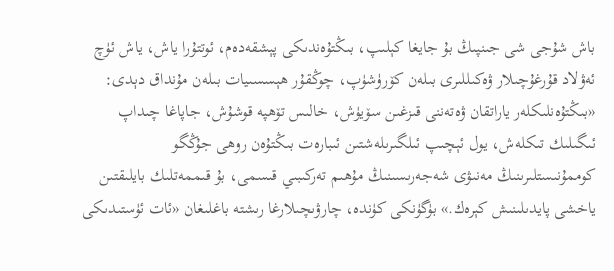باش شۇجى شى جىنپىڭ بۇ جايغا كېلىپ، بىڭتۇەندىكى پېشقەدەم، ئوتتۇرا ياش، ياش ئۈچ ئەۋلاد قۇرغۇچىلار ۋەكىللىرى بىلەن كۆرۈشۈپ، چوڭقۇر ھېسسىيات بىلەن مۇنداق دېدى: «بىڭتۇەنلىكلەر ياراتقان ۋەتەننى قىزغىن سۆيۈش، خالىس تۆھپە قوشۇش، جاپاغا چىداپ ئىگىلىك تىكلەش، يول ئېچىپ ئىلگىرىلەشتىن ئىبارەت بىڭتۇەن روھى جۇڭگو كوممۇنىستلىرىنىڭ مەنىۋى شەجەرىسىنىڭ مۇھىم تەركىبىي قىسمى، بۇ قىممەتلىك بايلىقتىن ياخشى پايدىلىنىش كېرەك.» بۈگۈنكى كۈندە، چارۋىچىلارغا رىشتە باغلىغان «ئات ئۈستىدىكى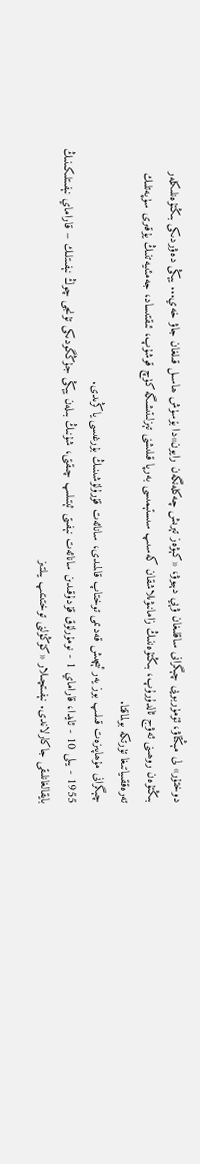دوختۇر» لى مېڭتاۋ، ئۆمۈربويى چېگرانى ساقلىغان ۋېي دېيوۋ، «كېۋەز تېرىش چەكلەنگەن رايون»دا بۆسۈش ھاسىل قىلغان جاۋ خەي... يېڭى دەۋردىكى بىڭتۇەنلىكلەر بىڭتۇەن روھىنى ئەۋج ئالدۇرۇپ، بىڭتۇەننىڭ زامانىۋىلاشقان كەسىپ سىستېمىسى بەرپا قىلىشنى تېزلىتىشىگە كۈچ قوشۇپ، ئىقتىساد، جەمئىيەتنىڭ يۇقىرى سۈپەتلىك تەرەققىياتىغا تۈرتكە بولماقتا.
چېگرانى مۇھاپىزەت قىلىپ بوز يەر ئېچىش قەدىمى توختاپ قالمىدى، سانائەت قۇرۇلۇشىنىڭ بۇرغىسى ياڭرىدى.
1955 - يىلى 10 - ئايدا، قاراماي 1 - نومۇرلۇق قۇدۇقىدىن سانائەت نېفىتى ئېتىلىپ چىقتى، شۇنىڭ بىلەن يېڭى جۇڭگودىكى تۇنجى چوڭ نېفىتلىك − قاراماي نېفىتلىكىنىڭ بايقالغانلىقى جاكارلاندى. نېفىتچىلار «كۆڭۈلنى توختىتىپ يىلتىز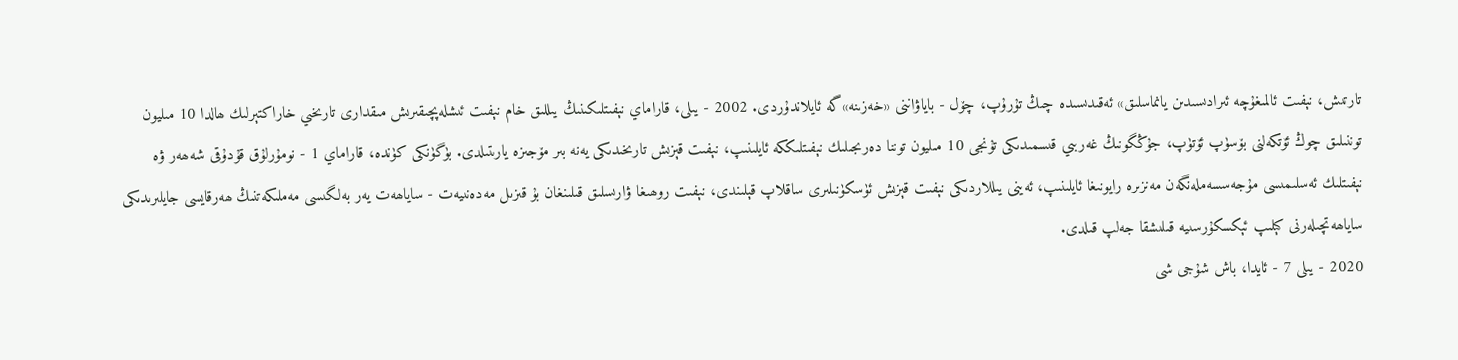تارتىش، نېفىت ئالمىغۇچە ئىرادىسىدىن يانماسلىق» ئەقىدىسىدە چىڭ تۇرۇپ، چۆل - باياۋاننى «خەزىنە»گە ئايلاندۇردى. 2002 - يىلى، قاراماي نېفىتلىكىنىڭ يىللىق خام نېفىت ئىشلەپچىقىرىش مىقدارى تارىخىي خاراكتېرلىك ھالدا 10 مىليون توننىلىق چوڭ ئۆتكەلنى بۆسۈپ ئۆتۈپ، جۇڭگونىڭ غەربىي قىسمىدىكى تۇنجى 10 مىليون توننا دەرىجىلىك نېفىتلىككە ئايلىنىپ، نېفىت قېزىش تارىخىدىكى يەنە بىر مۆجىزە يارىتىلدى. بۈگۈنكى كۈندە، قاراماي 1 - نومۇرلۇق قۇدۇقى شەھەر ۋە نېفىتلىك ئەسلىمىسى مۇجەسسەملەنگەن مەنزىرە رايونىغا ئايلىنىپ، ئەينى يىللاردىكى نېفىت قېزىش ئۈسكۈنىلىرى ساقلاپ قېلىندى، نېفىت روھىغا ۋارىسلىق قىلىنغان بۇ قىزىل مەدەنىيەت - ساياھەت يەر بەلگىسى مەملىكەتنىڭ ھەرقايسى جايلىرىدىكى ساياھەتچىلەرنى كېلىپ ئېكسكۇرسىيە قىلىشقا جەلپ قىلدى.
2020 - يىلى 7 - ئايدا، باش شۇجى شى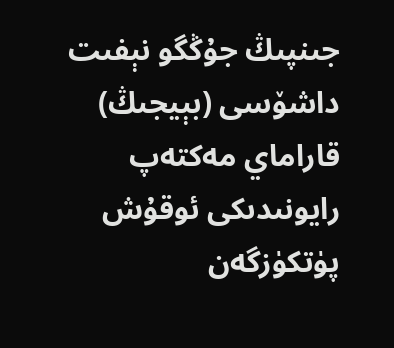جىنپىڭ جۇڭگو نېفىت داشۆسى (بېيجىڭ) قاراماي مەكتەپ رايونىدىكى ئوقۇش پۈتكۈزگەن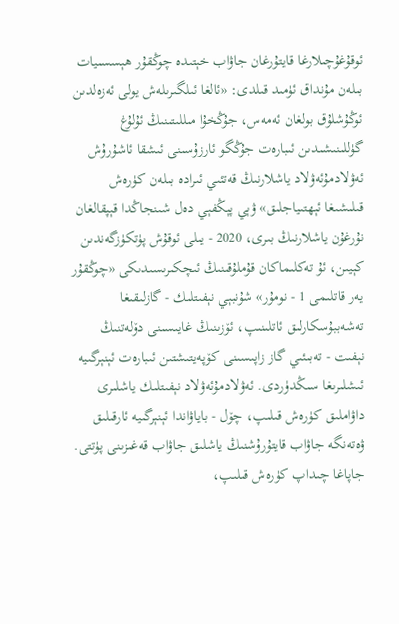ئوقۇغۇچىلارغا قايتۇرغان جاۋاب خېتىدە چوڭقۇر ھېسسىيات بىلەن مۇنداق ئۈمىد قىلدى: «ئالغا ئىلگىرىلەش يولى ئەزەلدىن ئوڭۇشلۇق بولغان ئەمەس، جۇڭخۇا مىللىتىنىڭ ئۇلۇغ گۈللىنىشىدىن ئىبارەت جۇڭگو ئارزۇسىنى ئىشقا ئاشۇرۇش ئەۋلادمۇئەۋلاد ياشلارنىڭ قەتئىي ئىرادە بىلەن كۈرەش قىلىشىغا ئېھتىياجلىق» ۋېي پېڭفېي دەل شىنجاڭدا قېپقالغان نۇرغۇن ياشلارنىڭ بىرى، 2020 - يىلى ئوقۇش پۈتكۈزگەندىن كېيىن، ئۇ تەكلىماكان قۇملۇقىنىڭ ئىچكىرىسىدىكى «چوڭقۇر يەر قاتلىمى 1 - نومۇر» شۇنبېي نېفىتلىك - گازلىقىغا تەشەببۇسكارلىق ئاتلىنىپ، ئۆزىنىڭ غايىسىنى دۆلەتنىڭ نېفىت - تەبىئىي گاز زاپىسىنى كۆپەيتىشتىن ئىبارەت ئېنېرگىيە ئىشلىرىغا سىڭدۈردى. ئەۋلادمۇئەۋلاد نېفىتلىك ياشلىرى داۋاملىق كۈرەش قىلىپ، چۆل - باياۋاندا ئېنېرگىيە ئارقىلىق ۋەتەنگە جاۋاب قايتۇرۇشنىڭ ياشلىق جاۋاب قەغىزىنى پۈتتى.
جاپاغا چىداپ كۈرەش قىلىپ،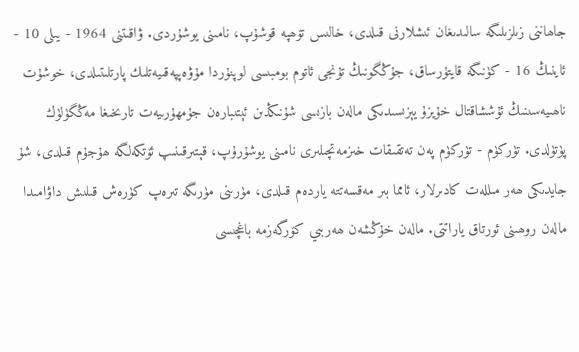جاھاننى زىلزىلىگە سالىدىغان ئىشلارنى قىلدى، خالىس تۆھپە قوشۇپ، نامىنى يوشۇردى. ۋاقىتنى 1964 - يىلى 10 - ئاينىڭ 16 - كۈنىگە قايتۇرساق، جۇڭگونىڭ تۇنجى ئاتوم بومبىسى لوپنۇردا مۇۋەپپەقىيەتلىك پارتلىتىلدى، خوشۇت ناھىيەسىنىڭ ئۇششاقتال خۇيزۇ يېزىسىدىكى مالەن بازىسى شۇنىڭدىن ئېتىبارەن جۇمھۇرىيەت تارىخىغا مەڭگۈلۈك پۈتۈلدى. تۈركۈم - تۈركۈم پەن تەتقىقات خىزمەتچىلىرى نامىنى يوشۇرۇپ، قېتىرقىنىپ ئۆتكەلگە ھۇجۇم قىلدى، شۇ جايدىكى ھەر مىللەت كادىرلار، ئامما بىر مەقسەتتە ياردەم قىلدى، مۈرىنى مۈرىگە تىرەپ كۈرەش قىلىش داۋامىدا مالەن روھىنى ئورتاق ياراتتى. مالەن خۇڭشەن ھەربىي كۆرگەزمە باغچىسى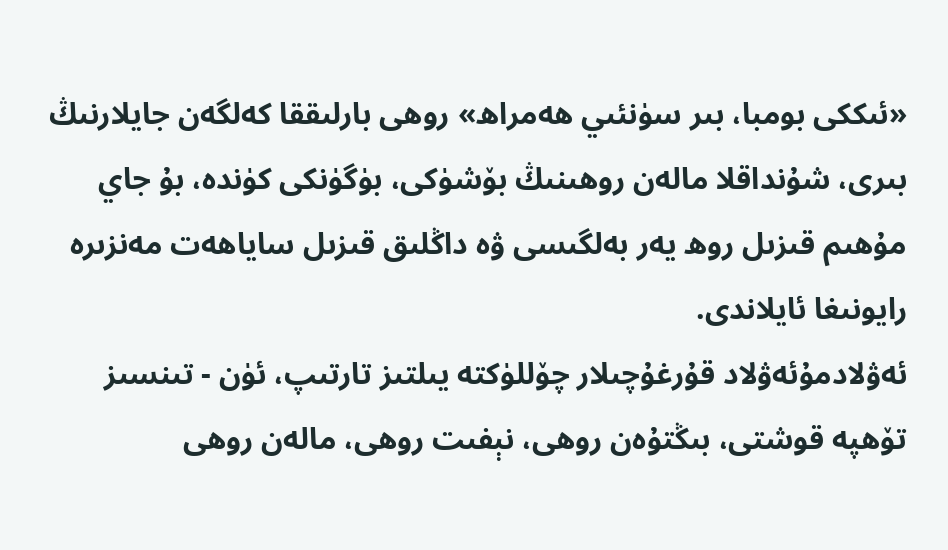«ئىككى بومبا، بىر سۈنئىي ھەمراھ» روھى بارلىققا كەلگەن جايلارنىڭ بىرى، شۇنداقلا مالەن روھىنىڭ بۆشۈكى، بۈگۈنكى كۈندە، بۇ جاي مۇھىم قىزىل روھ يەر بەلگىسى ۋە داڭلىق قىزىل ساياھەت مەنزىرە رايونىغا ئايلاندى.
ئەۋلادمۇئەۋلاد قۇرغۇچىلار چۆللۈكتە يىلتىز تارتىپ، ئۈن - تىنسىز تۆھپە قوشتى، بىڭتۇەن روھى، نېفىت روھى، مالەن روھى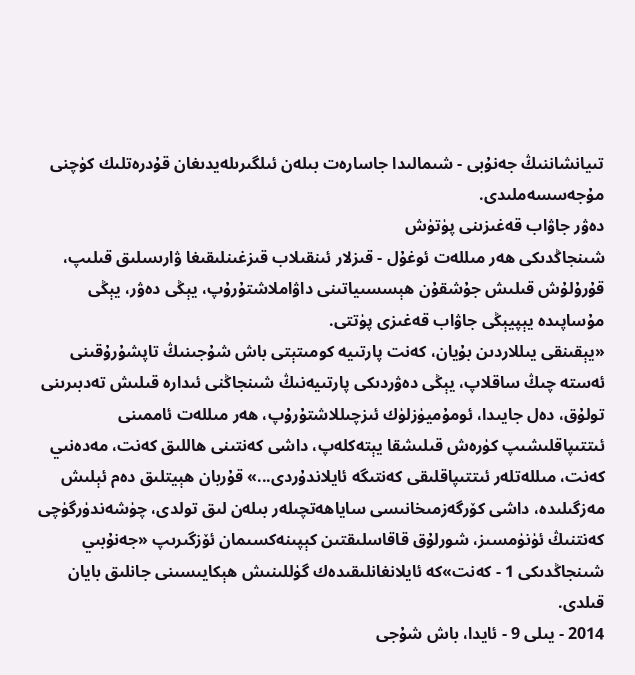تىيانشاننىڭ جەنۇبى - شىمالىدا جاسارەت بىلەن ئىلگىرىلەيدىغان قۇدرەتلىك كۈچنى مۇجەسسەملىدى.
دەۋر جاۋاب قەغىزىنى پۈتۈش
شىنجاڭدىكى ھەر مىللەت ئوغۇل - قىزلار ئىنقىلاب قىزغىنلىقىغا ۋارىسلىق قىلىپ، قۇرۇلۇش قىلىش جۇشقۇن ھېسسىياتىنى داۋاملاشتۇرۇپ، يېڭى دەۋر، يېڭى مۇساپىدە يېپيېڭى جاۋاب قەغىزى پۈتتى.
«يېقىنقى يىللاردىن بۇيان، كەنت پارتىيە كومىتېتى باش شۇجىنىڭ تاپشۇرۇقىنى ئەستە چىڭ ساقلاپ، يېڭى دەۋردىكى پارتىيەنىڭ شىنجاڭنى ئىدارە قىلىش تەدبىرىنى تولۇق، دەل جايىدا، ئومۇميۈزلۈك ئىزچىللاشتۇرۇپ، ھەر مىللەت ئاممىنى ئىتتىپاقلىشىپ كۈرەش قىلىشقا يېتەكلەپ، داشى كەنتىنى ھاللىق كەنت، مەدەنىي كەنت، مىللەتلەر ئىتتىپاقلىقى كەنتىگە ئايلاندۇردى...» قۇربان ھېيتلىق دەم ئېلىش مەزگىلىدە، داشى كۆرگەزمىخانىسى ساياھەتچىلەر بىلەن لىق تولدى، چۈشەندۈرگۈچى كەنتنىڭ ئۈنۈمسىز، شورلۇق قاقاسلىقتىن كېپىنەكسىمان ئۆزگىرىپ «جەنۇبىي شىنجاڭدىكى 1 - كەنت»كە ئايلانغانلىقىدەك گۈللىنىش ھېكايىسىنى جانلىق بايان قىلدى.
2014 - يىلى 9 - ئايدا، باش شۇجى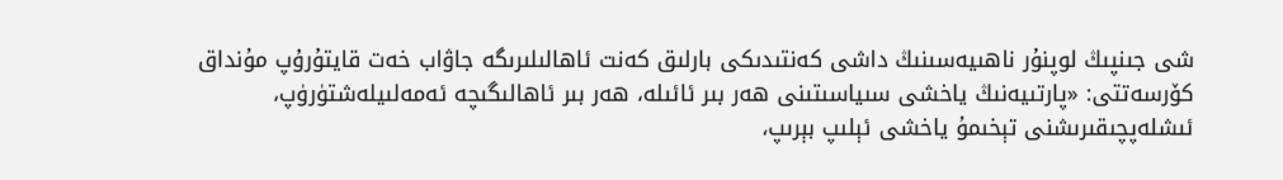شى جىنپىڭ لوپنۇر ناھىيەسىنىڭ داشى كەنتىدىكى بارلىق كەنت ئاھالىلىرىگە جاۋاب خەت قايتۇرۇپ مۇنداق كۆرسەتتى: «پارتىيەنىڭ ياخشى سىياسىتىنى ھەر بىر ئائىلە، ھەر بىر ئاھالىگىچە ئەمەلىيلەشتۈرۈپ، ئىشلەپچىقىرىشنى تېخىمۇ ياخشى ئېلىپ بېرىپ،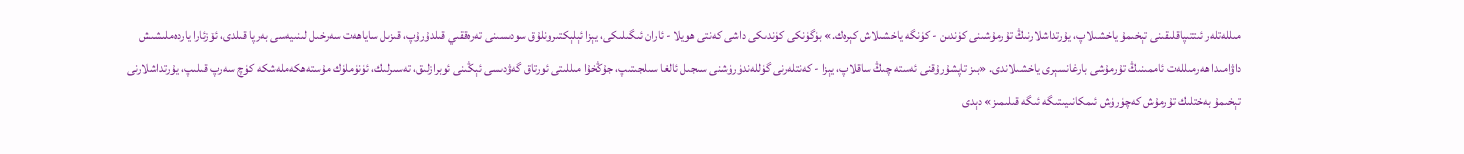مىللەتلەر ئىتتىپاقلىقىنى تېخىمۇ ياخشىلاپ، يۇرتداشلارنىڭ تۇرمۇشىنى كۈندىن - كۈنگە ياخشىلاش كېرەك.» بۈگۈنكى كۈندىكى داشى كەنتى ھويلا - ئاران ئىگىلىكى، يېزا ئېلېكتىرونلۇق سودىسىنى تەرەققىي قىلدۇرۇپ، قىزىل ساياھەت سەرخىل لىنىيەسى بەرپا قىلدى، ئۆزئارا ياردەملىشىش داۋامىدا ھەرمىللەت ئاممىنىڭ تۇرمۇشى بارغانسېرى ياخشىلاندى. «بىز تاپشۇرۇقنى ئەستە چىڭ ساقلاپ، يېزا - كەنتلەرنى گۈللەندۈرۈشنى سىجىل ئالغا سىلجىتىپ، جۇڭخۇا مىللىتى ئورتاق گەۋدىسى ئېڭىنى ئوبرازلىق، تەسىرلىك، ئۈنۈملۈك مۇستەھكەملەشكە كۈچ سەرپ قىلىپ، يۇرتداشلارنى تېخىمۇ بەختلىك تۇرمۇش كەچۈرۈش ئىمكانىيىتىگە ئىگە قىلىمىز» دېدى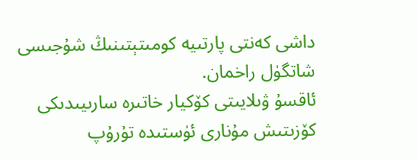داشى كەنتى پارتىيە كومىتېتىنىڭ شۇجىسى شاتگۈل راخمان.
ئاقسۇ ۋىلايىتى كۆكيار خاتىرە سارىيىدىكى كۆزىتىش مۇنارى ئۈستىدە تۇرۇپ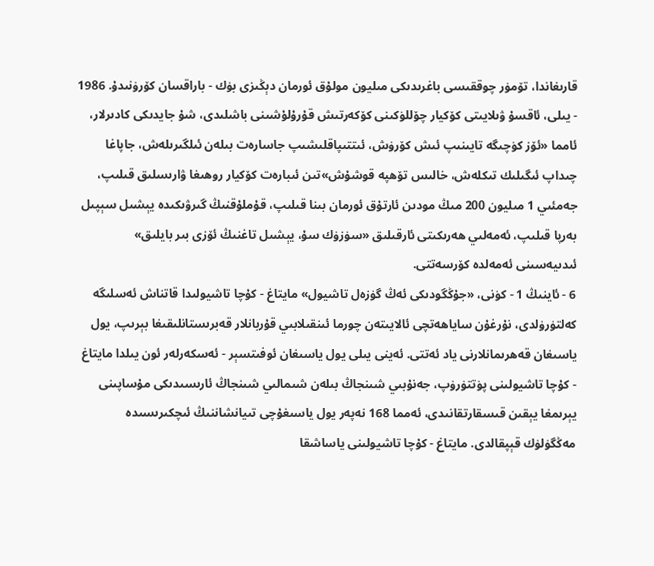قارىغاندا، تۆمۈر چوققىسى باغرىدىكى مىليون مولۇق ئورمان دېڭىزى بۈك - باراقسان كۆرۈنىدۇ. 1986 - يىلى، ئاقسۇ ۋىلايىتى كۆكيار چۆللۈكىنى كۆكەرتىش قۇرۇلۇشىنى باشلىدى، شۇ جايدىكى كادىرلار، ئامما «ئۆز كۈچىگە تايىنىپ ئىش كۆرۈش، ئىتتىپاقلىشىپ جاسارەت بىلەن ئىلگىرىلەش، جاپاغا چىداپ ئىگىلىك تىكلەش، خالىس تۆھپە قوشۇش»تىن ئىبارەت كۆكيار روھىغا ۋارىسلىق قىلىپ، جەمئىي 1 مىليون 200 مىڭ مودىن ئارتۇق ئورمان بىنا قىلىپ، قۇملۇقنىڭ گىرۋىكىدە يېشىل سېپىل بەرپا قىلىپ، ئەمەلىي ھەرىكىتى ئارقىلىق «سۈزۈك سۇ، يېشىل تاغنىڭ ئۆزى بىر بايلىق» ئىدىيەسىنى ئەمەلدە كۆرسەتتى.
6 - ئاينىڭ 1 - كۈنى، «جۇڭگودىكى ئەڭ گۈزەل تاشيول» مايتاغ - كۇچا تاشيولىدا قاتناش ئەسلىگە كەلتۈرۈلدى، نۇرغۇن ساياھەتچى ئالايىتەن چورما ئىنقىلابىي قۇربانلار قەبرىستانلىقىغا بېرىپ، يول ياسىغان قەھرىمانلارنى ياد ئەتتى. ئەينى يىلى يول ياسىغان ئوفىتسېر - ئەسكەرلەر ئون يىلدا مايتاغ - كۇچا تاشيولىنى پۈتتۈرۈپ، جەنۇبىي شىنجاڭ بىلەن شىمالىي شىنجاڭ ئارىسىدىكى مۇساپىنى يېرىمغا يېقىن قىسقارتقانىدى، ئەمما 168 نەپەر يول ياسىغۇچى تىيانشاننىڭ ئىچكىرىسىدە مەڭگۈلۈك قېپقالدى. مايتاغ - كۇچا تاشيولىنى ياساشقا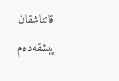قاتناشقان پېشقەدەم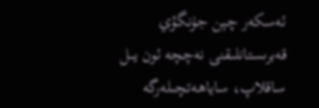ئەسكەر چېن جۈنگۇي قەبرىستانلىقنى نەچچە ئون يىل ساقلاپ، ساياھەتچىلەرگە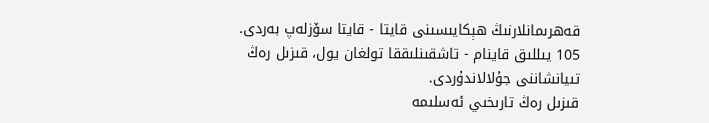قەھرىمانلارنىڭ ھېكايىسىنى قايتا - قايتا سۆزلەپ بەردى.
105 يىللىق قاينام - تاشقىنلىققا تولغان يول، قىزىل رەڭ تىيانشاننى جۇلالاندۇردى.
قىزىل رەڭ تارىخىي ئەسلىمە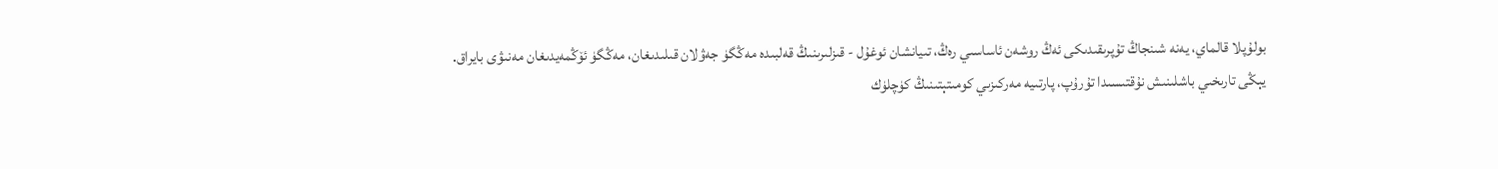بولۇپلا قالماي، يەنە شىنجاڭ تۇپرىقىدىكى ئەڭ روشەن ئاساسىي رەڭ، تىيانشان ئوغۇل - قىزلىرىنىڭ قەلبىدە مەڭگۈ جەۋلان قىلىدىغان، مەڭگۈ ئۆڭمەيدىغان مەنىۋى بايراق.
يېڭى تارىخىي باشلىنىش نۇقتىسىدا تۇرۇپ، پارتىيە مەركىزىي كومىتېتىنىڭ كۈچلۈك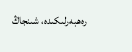رەھبەرلىكىدە، شىنجاڭ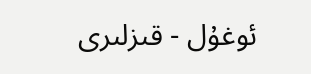ئوغۇل - قىزلىرى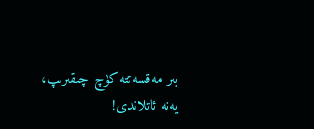بىر مەقسەتتە كۈچ چىقىرىپ، يەنە ئاتلاندى!